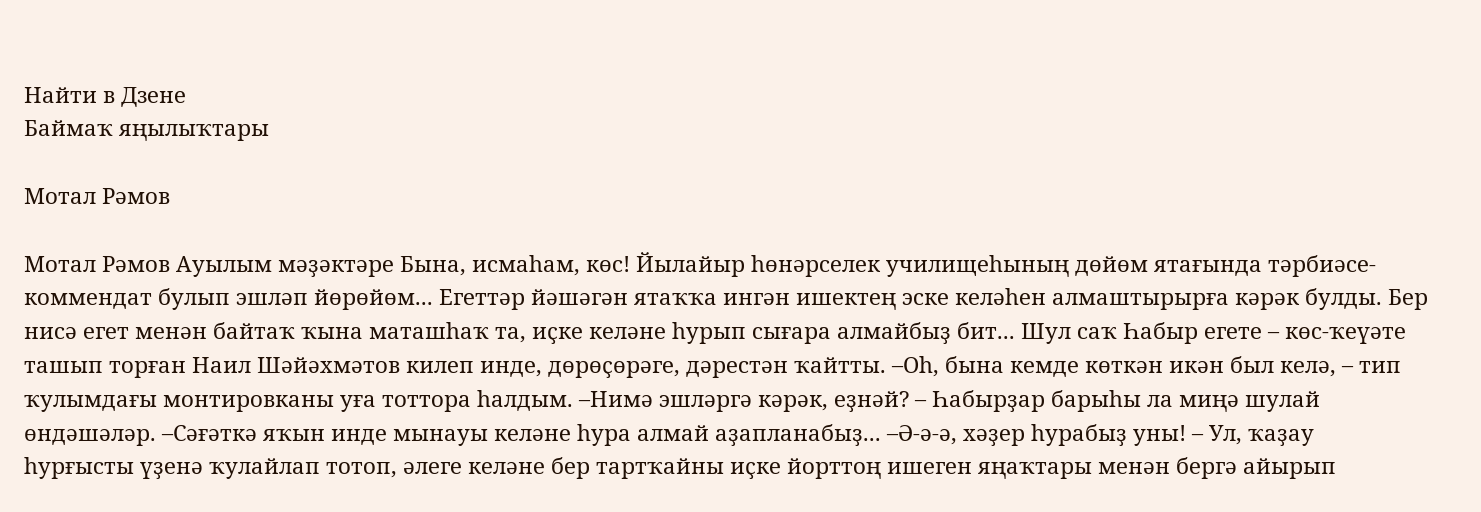Найти в Дзене
Баймаҡ яңылыҡтары

Мотал Рәмов

Мотал Рәмов Ауылым мәҙәктәре Бына, исмаһам, көс! Йылайыр һөнәрселек училищеһының дөйөм ятағында тәрбиәсе-коммендат булып эшләп йөрөйөм... Егеттәр йәшәгән ятаҡҡа ингән ишектең эске келәһен алмаштырырға кәрәк булды. Бер нисә егет менән байтаҡ ҡына маташһаҡ та, иҫке келәне һурып сығара алмайбыҙ бит... Шул саҡ Һабыр егете – көс-ҡеүәте ташып торған Наил Шәйәхмәтов килеп инде, дөрөҫөрәге, дәрестән ҡайтты. –Оһ, бына кемде көткән икән был келә, – тип ҡулымдағы монтировканы уға тоттора һалдым. –Нимә эшләргә кәрәк, еҙнәй? – Һабырҙар барыһы ла миңә шулай өндәшәләр. –Сәғәткә яҡын инде мынауы келәне һура алмай аҙапланабыҙ... –Ә-ә-ә, хәҙер һурабыҙ уны! – Ул, ҡаҙау һурғысты үҙенә ҡулайлап тотоп, әлеге келәне бер тартҡайны иҫке йорттоң ишеген яңаҡтары менән бергә айырып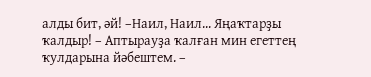алды бит, әй! –Наил, Наил... Яңаҡтарҙы ҡалдыр! – Аптырауҙа ҡалған мин егеттең ҡулдарына йәбештем. –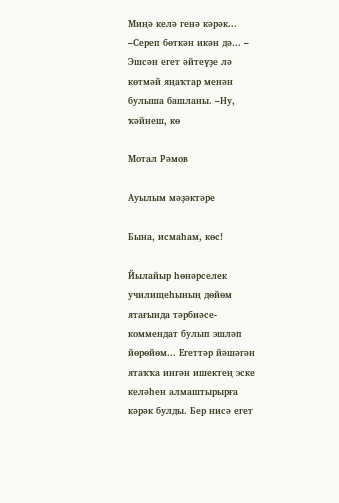Миңә келә генә кәрәк... –Сереп бөткән икән дә... – Эшсән егет әйтеүҙе лә көтмәй яңаҡтар менән булыша башланы. –Ну, ҡәйнеш, кө

Мотал Рәмов

Ауылым мәҙәктәре

Бына, исмаһам, көс!

Йылайыр һөнәрселек училищеһының дөйөм ятағында тәрбиәсе-коммендат булып эшләп йөрөйөм... Егеттәр йәшәгән ятаҡҡа ингән ишектең эске келәһен алмаштырырға кәрәк булды. Бер нисә егет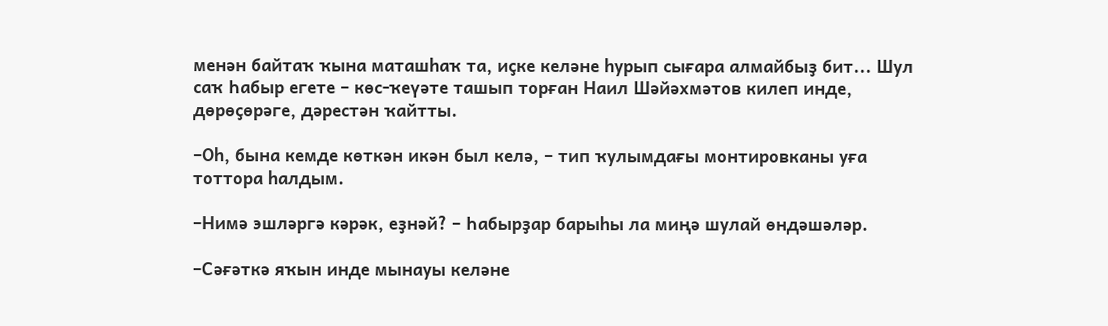менән байтаҡ ҡына маташһаҡ та, иҫке келәне һурып сығара алмайбыҙ бит... Шул саҡ Һабыр егете – көс-ҡеүәте ташып торған Наил Шәйәхмәтов килеп инде, дөрөҫөрәге, дәрестән ҡайтты.

–Оһ, бына кемде көткән икән был келә, – тип ҡулымдағы монтировканы уға тоттора һалдым.

–Нимә эшләргә кәрәк, еҙнәй? – Һабырҙар барыһы ла миңә шулай өндәшәләр.

–Сәғәткә яҡын инде мынауы келәне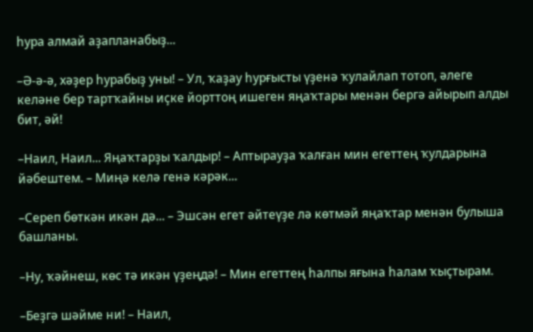һура алмай аҙапланабыҙ...

–Ә-ә-ә, хәҙер һурабыҙ уны! – Ул, ҡаҙау һурғысты үҙенә ҡулайлап тотоп, әлеге келәне бер тартҡайны иҫке йорттоң ишеген яңаҡтары менән бергә айырып алды бит, әй!

–Наил, Наил... Яңаҡтарҙы ҡалдыр! – Аптырауҙа ҡалған мин егеттең ҡулдарына йәбештем. – Миңә келә генә кәрәк...

–Сереп бөткән икән дә... – Эшсән егет әйтеүҙе лә көтмәй яңаҡтар менән булыша башланы.

–Ну, ҡәйнеш, көс тә икән үҙеңдә! – Мин егеттең һалпы яғына һалам ҡыҫтырам.

–Беҙгә шәйме ни! – Наил,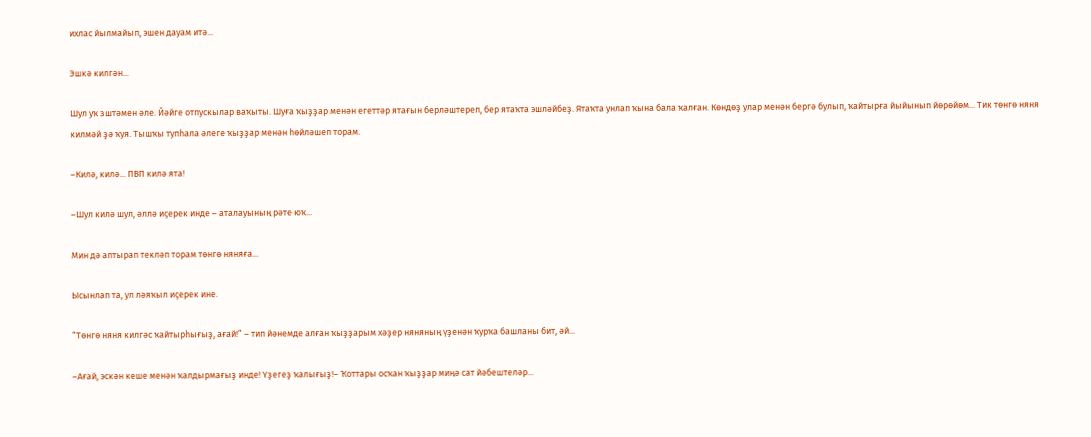ихлас йылмайып, эшен дауам итә...

Эшкә килгән...

Шул уҡ зштәмен әле. Йәйге отпускылар ваҡыты. Шуға ҡыҙҙар менән егеттәр ятағын берләштереп, бер ятаҡта эшләйбеҙ. Ятаҡта унлап ҡына бала ҡалған. Көндөҙ улар менән бергә булып, ҡайтырға йыйынып йөрөйөм... Тик төнгө няня килмәй ҙә ҡуя. Тышҡы тупһала әлеге ҡыҙҙар менән һөйләшеп торам.

–Килә, килә... ПВП килә ята!

–Шул килә шул, әллә иҫерек инде – аталауының рәте юҡ...

Мин дә аптырап текләп торам төнгө няняға...

Ысынлап та, ул ләяҡыл иҫерек ине.

“Төнгө няня килгәс ҡайтырһығыҙ, ағай!” – тип йәнемде алған ҡыҙҙарым хәҙер няняның үҙенән ҡурҡа башланы бит, әй...

–Ағай, эскән кеше менән ҡалдырмағыҙ инде! Үҙегеҙ ҡалығыҙ!– Ҡоттары осҡан ҡыҙҙар миңә сат йәбештеләр...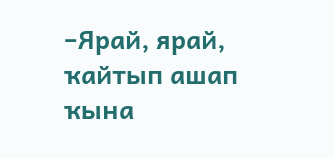–Ярай, ярай, ҡайтып ашап ҡына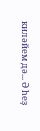киләйем дә... Ә һеҙ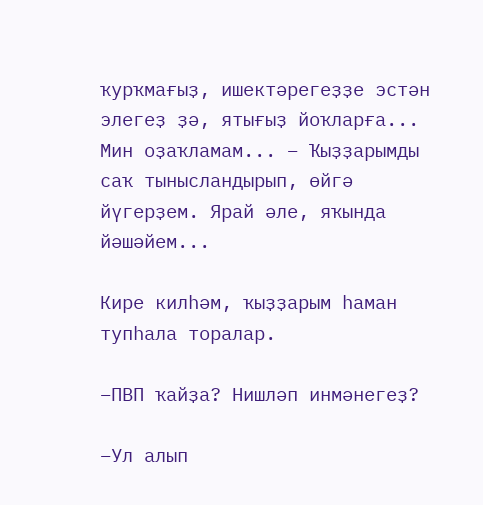ҡурҡмағыҙ, ишектәрегеҙҙе эстән элегеҙ ҙә, ятығыҙ йоҡларға... Мин оҙаҡламам... – Ҡыҙҙарымды саҡ тынысландырып, өйгә йүгерҙем. Ярай әле, яҡында йәшәйем...

Кире килһәм, ҡыҙҙарым һаман тупһала торалар.

–ПВП ҡайҙа? Нишләп инмәнегеҙ?

–Ул алып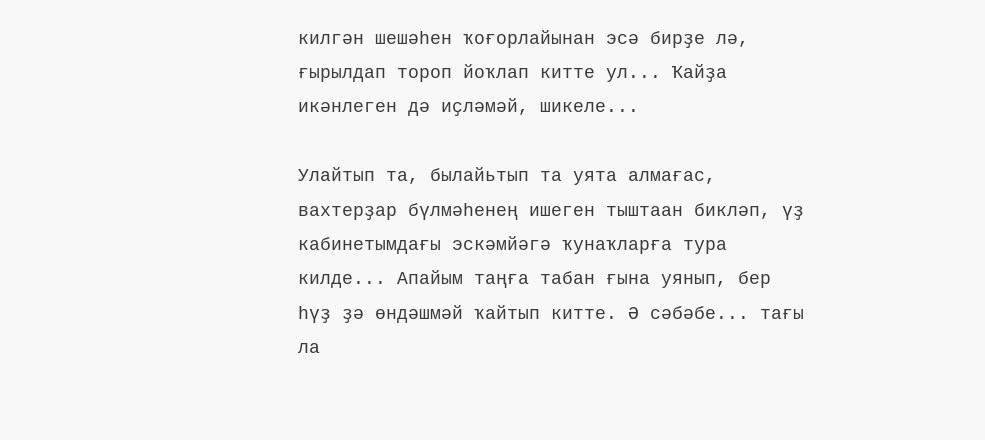килгән шешәһен ҡоғорлайынан эсә бирҙе лә, ғырылдап тороп йоҡлап китте ул... Ҡайҙа икәнлеген дә иҫләмәй, шикеле...

Улайтып та, былайьтып та уята алмағас, вахтерҙар бүлмәһенең ишеген тыштаан бикләп, үҙ кабинетымдағы эскәмйәгә ҡунаҡларға тура килде... Апайым таңға табан ғына уянып, бер һүҙ ҙә өндәшмәй ҡайтып китте. Ә сәбәбе... тағы ла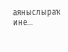аяныслыраҡ ине...